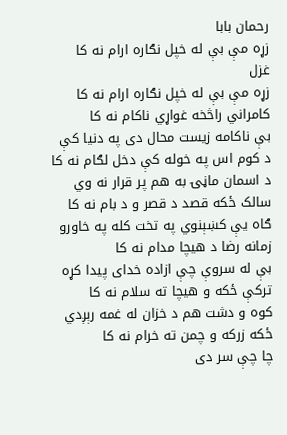رحمان بابا
زړه مې بې له خپل نګاره ارام نه کا
غزل
زړه مې بې له خپل نګاره ارام نه کا
کامراني راڅخه غواړي ناکام نه کا
بې ناکامه زيست محال دی په دنيا کې
د کوم اس په خوله کې دخل لګام نه کا
د اسمان ماڼۍ به هم پر قرار نه وي
سالک ځکه قصد د قصر و د بام نه کا
ګاه يې کښېنوي په تخت کله په خاورو
زمانه رضا د هيچا مدام نه کا
بې له سروې چې ازاده خدای پیدا کړه
ترکې ځکه و هيچا ته سلام نه کا
کوه و دشت هم د خزان له غمه رېږدي
ځکه زرکه و چمن ته خرام نه کا
چا چې سر دی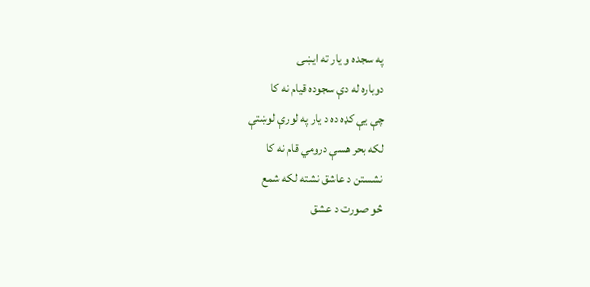په سجده و يار ته ایښی
دوباره له دې سجوده قيام نه کا
چې يې کډه ده د يار په لورې لوښتې
لکه بحر هسې درومي قام نه کا
نشستن د عاشق نشته لکه شمع
څو صورت د عشق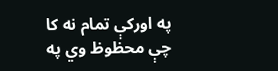په اورکې تمام نه کا
چې محظوظ وي په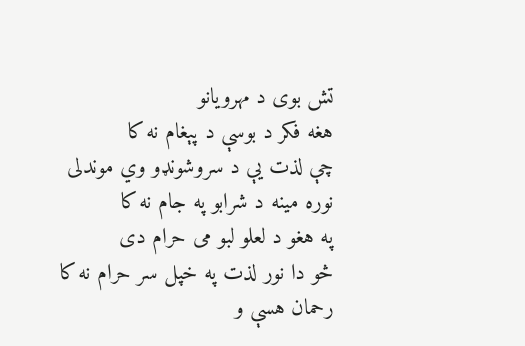تش بوی د مهرويانو
هغه فکر د بوسې د پېغام نه کا
چې لذت يې د سروشونډو وي موندلی
نوره مينه د شرابو په جام نه کا
په هغو د لعلو لبو می حرام دی
څو دا نور لذت په خپل سر حرام نه کا
رحمان هسې و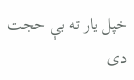خپل يار ته بې حجت دی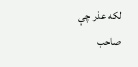لکه عذر چې صاحب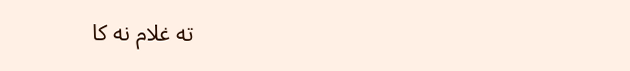ته غلام نه کا